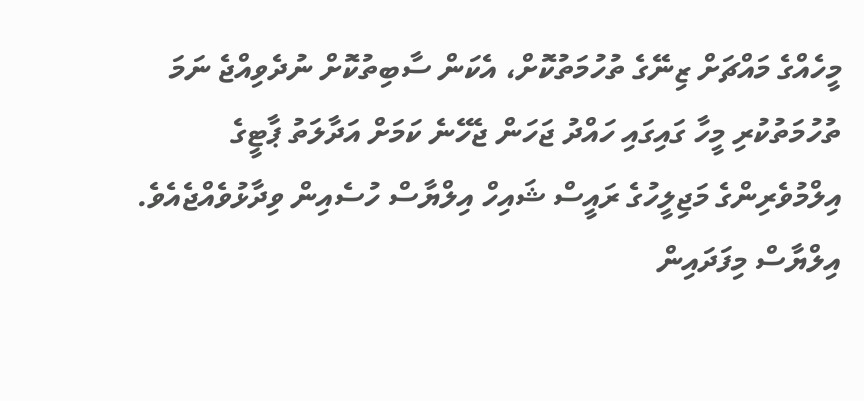މީހެއްގެ މައްޗަށް ޒިނޭގެ ތުހުމަތުކޮށް، އެކަން ސާބިތުކޮށް ނުދެވިއްޖެ ނަމަ ތުހުމަތުކުރި މީހާ ގައިގައި ހައްދު ޖަހަން ޖެހޭނެ ކަމަށް އަދާލަތު ޕާޓީގެ އިލްމުވެރިންގެ މަޖިލީހުގެ ރައީސް ޝައިހް އިލްޔާސް ހުސެއިން ވިދާޅުވެއްޖެއެވެ.
އިލްޔާސް މިފަދައިން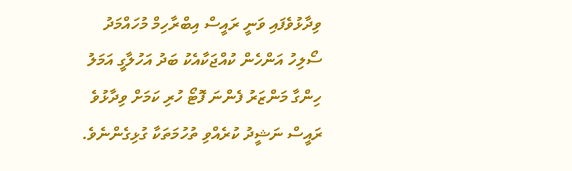ވިދާޅުވެފައި ވަނީ ރައީސް އިބްރާހިމް މުހައްމަދު ސޯލިހު އަންހެން ކުއްޖަކާއެކު ބަދު އަހުލާގީ އަމަލު ހިންގާ މަންޒަރު ފެންނަ ފޮޓޯ ހުރި ކަމަށް ވިދާޅުވެ ރައީސް ނަޝީދު ކުރެއްވި ތުހުމަތަކާ ގުޅިގެންނެވެ.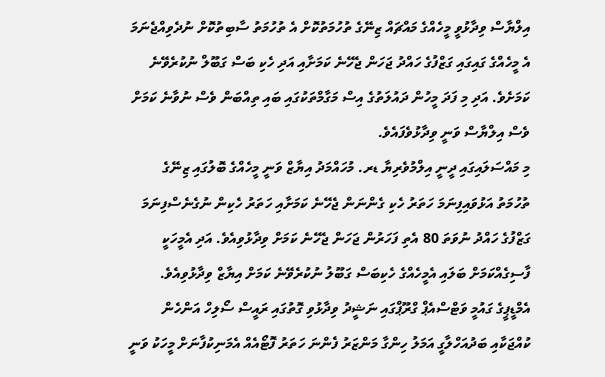އިލްޔާސް ވިދާޅުވީ މީހެއްގެ މައްޗައް ޒިނޭގެ ތުހުމަތުކޮށް އެ ތުހުމަތު ސާބިތުކޮށް ނުދެވިއްޖެނަމަ އެ މީހެއްގެ ގައިގައި ގަޒްފުގެ ހައްދު ޖަހަން ޖެހޭނެ ކަމަށާއި އަދި ހެކި ބަސް ގަބޫލް ނުކުރެވޭނެ ކަމަށެވެ. އަދި މި ފަދަ މީހުން ދައުލަތުގެ އިސް މަގާމްތަކުގައި ބައި ތިއްބަން ވެސް ނުވާނެ ކަމަށް ވެސް އިލްޔާސް ވަނީ ވިދާޅުވެފައެވެ.
މި މައްސަލައިގައި ދީނީ އިލްމުވެރިޔާ ޑރ. މުހައްމަދު އިޔާޒް ވަނީ މީހެއްގެ ބޮލުގައި ޒިނޭގެ ތުހުމަތު އަޅުވައިފިނަމަ ހަތަރު ހެކި ގެންނަން ޖެހޭނެ ކަމަށާއި ހަތަރު ހެކިން ނުގެނެސްފިނަމަ ގަޒްފުގެ ހައްދު ނުވަތަ 80 އެތި ފަހަރުން ޖަހަން ޖެހޭނެ ކަމަށް ވިދާޅުވިއެވެ. އަދި އެމީހަކީ ފާސިގެއްކަމަށް ބަލައި އެމީހެއްގެ ހެކިބަސް ގަބޫލު ނުކުރެވޭނެ ކަމަށް އިޔާޒް ވިދާޅުވިއެވެ.
އެމްޑީޕީގެ ގައުމީ ވަޓްސްއެޕް ގްރޫޕްގައި ނަޝީދު ވިދާޅުވި ގޮތުގައި ރައީސް ސޯލިހް އަންހެން ކުއްޖަކާއި ބަދުއަހްލާގީ އަމަލު ހިންގާ މަންޒަރު ފެންނަ ހަތަރު ފޮޓޯއެއް އެމަނިކުފާނަށް މީހަކު ވަނީ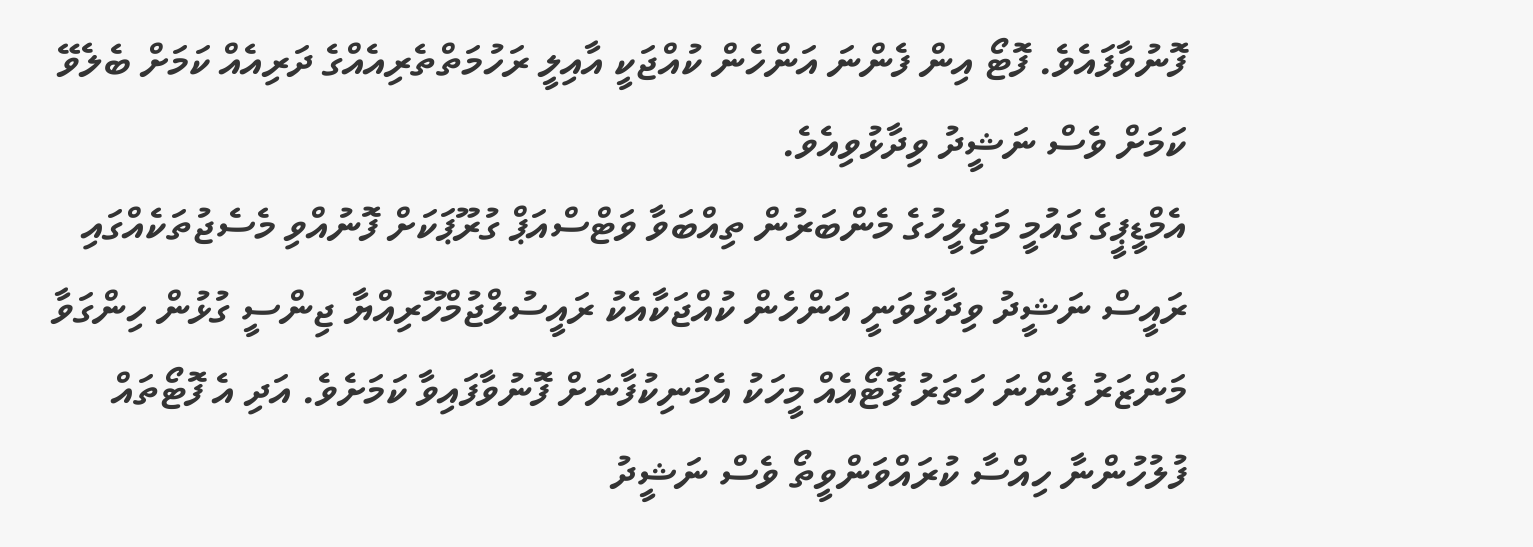ފޮނުވާފައެވެ. ފޮޓޯ އިން ފެންނަ އަންހެން ކުއްޖަކީ އާއިލީ ރަހުމަތްތެރިއެއްގެ ދަރިއެއް ކަމަށް ބެލެވޭ ކަމަށް ވެސް ނަޝީދު ވިދާޅުވިއެވެ.
އެމްޑީޕީގެ ގައުމީ މަޖިލީހުގެ މެންބަރުން ތިއްބަވާ ވަޓްސްއަޕް ގުރޫޕަކަށް ފޮނުއްވި މެސެޖުތަކެއްގައި ރައީސް ނަޝީދު ވިދާޅުވަނީ އަންހެން ކުއްޖަކާއެކު ރައީސުލްޖުމްހޫރިއްޔާ ޖިންސީ ގުޅުން ހިންގަވާ މަންޒަރު ފެންނަ ހަތަރު ފޮޓޯއެއް މީހަކު އެމަނިކުފާނަށް ފޮނުވާފައިވާ ކަމަށެވެ. އަދި އެ ފޮޓޯތައް ފުލުހުންނާ ހިއްސާ ކުރައްވަންވީތޯ ވެސް ނަޝީދު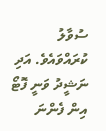ސުވާލު ކުރައްވައެވެ. އަދި ނަޝީދު ވަނީ ފޮޓޯ އިން ފެންނަ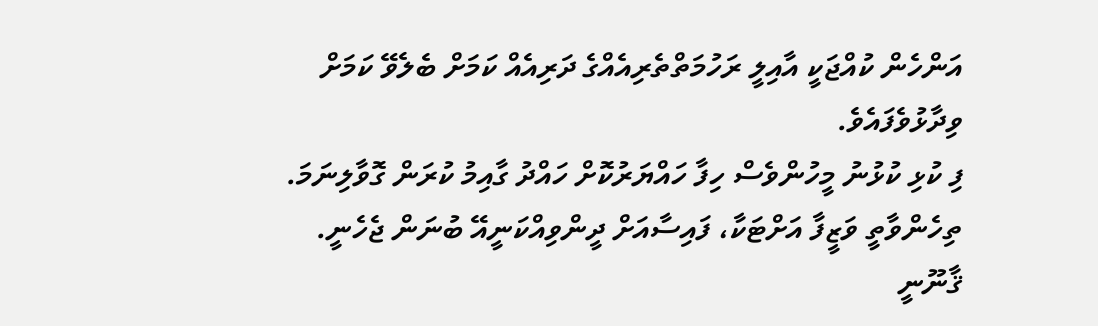އަންހެން ކުއްޖަކީ އާއިލީ ރަހުމަތްތެރިއެއްގެ ދަރިއެއް ކަމަށް ބެލެވޭ ކަމަށް ވިދާޅުވެފައެވެ.
ފި ކުޅި ކުޅުނު މީހުންވެސް ހިފާ ހައްޔަރުކޮށް ހައްދު ގާއިމު ކުރަން ގޮވާލިނަމަ. ތިހެންވާތީ ވަޒީފާ އަށްޓަކާ، ފައިސާއަށް ދީންވިއްކަނީއޭ ބުނަން ޖެހެނީ.
ޤާނޫނީ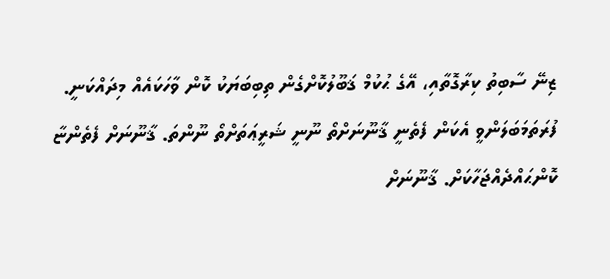ޒިނޭ ސާބިތު ކިރާގޮތާއި، އޭގެ ޙުކުމް ޤަބޫލުކޮށްގެން ތިބިބަޔަކު ކޮން ވާހަކައެއް މިދައްކަނީ. ފުރަތަމަބަލަންވީ އެކަން ފެތެނީ ޤާނޫނަށްތޯ ނޫނީ ޝަރީޢަތަށްތޯ ނޫންތަ. ޤާނޫނަށް ފެތެންޏާ ކޮންޙައްދެއްޖަހާކަށް. ޤާނޫނަށް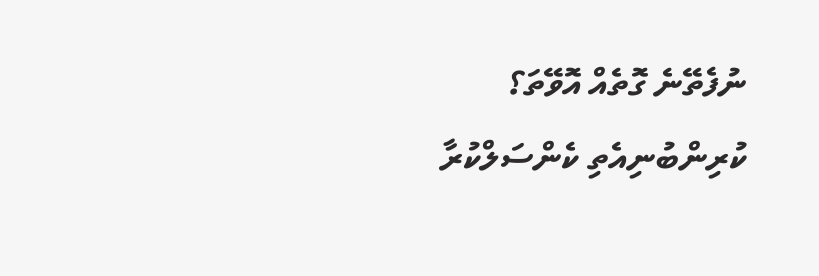ނުފެތޭނެ ގޮތެއް އޮވޭތަ؟ ކުރިންބުނިއެތި ކެންސަލްކުރާ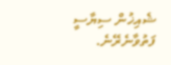ޝެއިޚުން ސިޔާސީ ފަތުވާނެރޭނެ.